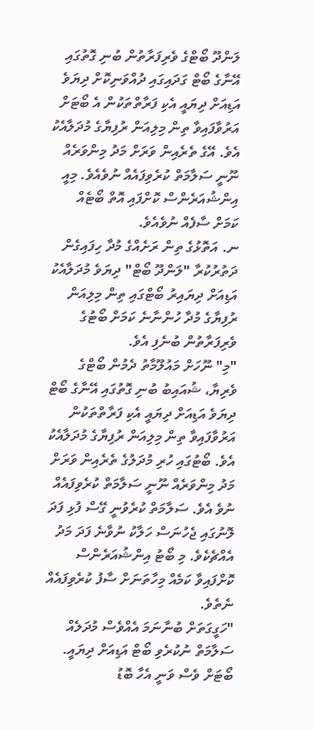ލަންދޫ ބޯޓްގެ ވެރިފަރާތުން ބުނި ގޮތުގައި އޭނާގެ ބޯޓް ގަދައިގައި ދުއްވަނިކޮށް ދިޔަވެ އަޑިއަށް ދިޔައީ އެކި ފަރާތްތަކުން އެ ބޯޓަށް އަރުވާފައިވާ ތިން މިލިއަން ރުފިޔާގެ މުދަލާއެކު އެވެ. އޭގެ ތެރެއިން ވަރަށް މަދު މިންވަރެއް ނޫނީ ސަލާމަތް ކުރެވިފައެއް ނުވެއެވެ. މިއީ އިންޝުއަރެންސް ކޮށްފައި އޮތް ބޯޓެއް ކަމަށް ސާފެއް ނުވެއެވެ.
ނ. އަތޮޅުގެ ތިން ރަށެއްގެ މުދާ ހިފައިގެން ދަތުރުކުރާ "ލަންދޫ ބޯޓް" ދިޔަވެ މުދަލާއެކު އަޑިއަށް ދިޔައިރު ބޯޓްގައި ތިން މިލިއަން ރުފިޔާގެ މުދާ ހުންނާނެ ކަމަށް ބޯޓުގެ ވެރިފަރާތުން ބުނެފި އެވެ.
"މި" ނޫހަށް މައުލޫމާތު ދެމުން ބޯޓްގެ ވެރިޔާ، ޝުއައިބު ބުނި ގޮތުގައި އޭނާގެ ބޯޓް ދިޔަވެ އަޑިއަށް ދިޔައީ އެކި ފަރާތްތަކުން އަރުވާފައިވާ ތިން މިލިއަން ރުފިޔާގެ މުދަލާއެކު އެވެ. ބޯޓުގައި ހުރި މުދަލުގެ ތެރެއިން ވަރަށް މަދު މިންވަރެއް ނޫނީ ސަލާމަތް ކުރެވިފައެއް ނުވެ އެވެ. ސަލާމަތް ކުރެވުނީ ގޭސް ފުޅި ފަދަ ލޮނުގައި ޖެހުނަސް ހަލާކު ނުވާނެ ފަދަ މަދު އެއްޗެކެވެ. މި ބޯޓު އިންޝުއަރެންސް ކޮށްފައިވާ ކަމެއް މިހާތަނަށް ސާފު ކުރެވިފައެއް ނެތެވެ.
"ހަގީގަތަށް ބުނާނަމަ އެއްވެސް މުދަލެއް ސަލާމަތް ނުކުރެވި ބޯޓް އަޑިއަށް ދިޔައީ. ބޯޓަށް ވެސް ވަނީ އެހާ ބޮޑު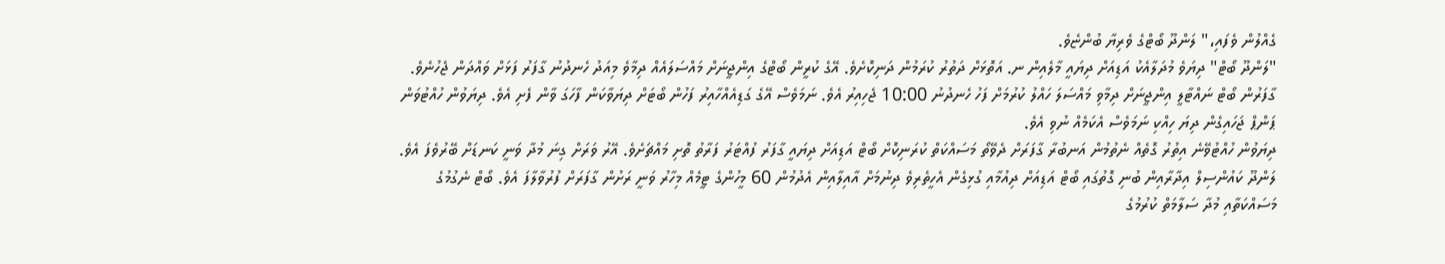ގެއްލުން ވެފައި،" ލަންދޫ ބޯޓްގެ ވެރިޔާ ބުންޏެވެ.
"ލަންދޫ ބޯޓް" ދިޔަވެ މުދަލާއެކު އަޑިއަށް ދިޔައީ މާލެއިން ނ. އަތޮޅަށް ދަތުރު ކުރަމުން ދަނިކޮށެވެ. އޭގެ ކުރީން ބޯޓްގެ އިންޖީނަށް މައްސަލައެއް ދިމާވެ މިއަދު ހެނދުނު ގާފަރު ފަޅަށް ވައްދަން ޖެހުނެވެ. ގާފަރުން ބޯޓް ނައްޓާލީ އިންޖީނަށް ދިމާވި މައްސަލަ ހައްލު ކުރުމަށް ފަހު ހެނދުނު 10:00 ޖެހިއިރު އެވެ. ނަމަވެސް އޭގެ ގަޑިއެއްހާއިރު ފަހުން ބޯޓަށް ދިޔަވާކަން ފާހަގަ ވާން ފެށި އެވެ. ދިޔަވުން ހުއްޓުވަން ޕަންޕް ޖަހައިގެން ދިޔަ ހިއްކި ނަމަވެސް އެކަމެއް ނުވި އެވެ.
ދިޔަވުން ހުއްޓުވޭނެ އިތުރު ގޮތެއް ނެތުމުން އަނބުރާ ގާފަރަށް ދެވޭތޯ މަސައްކަތް ކުރަނިކޮށް ބޯޓް އަޑިއަށް ދިޔައީ ގާފަރު ފުއްޓަރު ފަރާތު ތޮށި މައްޗަށެވެ. އޭރު ވަރަށް ގިނަ މުދާ ވަނީ ކަނޑަށް ބޭރުވެފަ އެވެ.
ލަންދޫ ކައުންސިލް އިދާރާއިން ބުނި ގޮތުގައި ބޯޓް އަޑިއަށް ދިއުމާއި ގުޅިގެން އެހީތެރިވެ ދިނުމަށް އާއިލާއިން އެދުމުން 60 މީހުންގެ ޓީމެއް މިހާރު ވަނީ ރަށުން ގާފަރަށް ފުރުވާލާފަ އެވެ. ބޯޓް ނެގުމުގެ މަސައްކަތާއި މުދާ ސަލާމަތް ކުރުމުގެ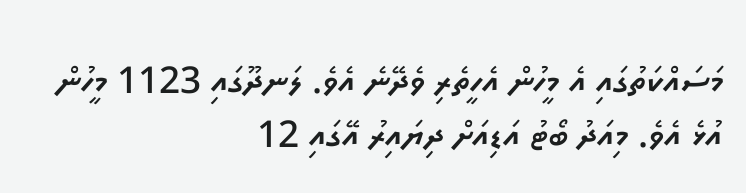މަސައްކަތުގައި އެ މީހުން އެހީތެރި ވެދޭނެ އެވެ. ލަނދޫގައި 1123 މީހުން އުޅެ އެވެ. މިއަދު ބޯޓު އަޑިއަށް ދިޔައިރު އޭގައި 12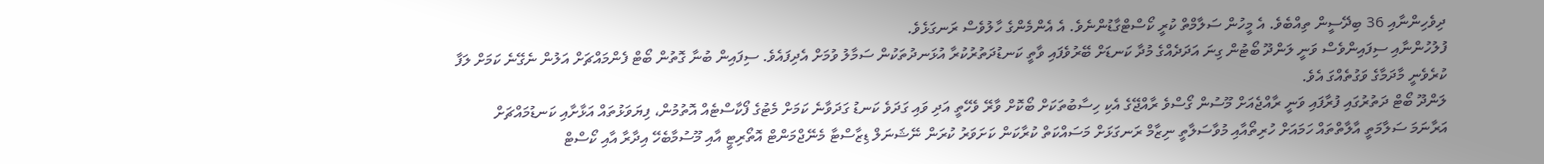ދިވެހިންނާއި 36 ބިދޭސީން ތިއްބެވެ. އެ މީހުން ސަލާމްތް ކުރީ ކޯސްޓްގާޑުންނެވެ. އެ އެންމެންގެ ހާލުވެސް ރަނގަޅެވެ.
ފުލުހުންނާއި ސިފައިންވެސް ވަނީ ލަންދޫ ބޯޓުން ގިނަ އަދަދެއްގެ މުދާ ކަނޑަށް ބޭރުވެފައި ވާތީ ކަނޑުދަތުރުކުރާ އުޅަނދުތަކުން ސަމާލު ވުމަށް އެދިފައެވެ. ސިފައިން ބުނާ ގޮތުން ބޯޓް ފެންމައްޗަށް އަލުން ނެގޭނެ ކަމަށް ލަފާ ކުރެވެނީ މާދަމާގެ ވަގުތެއްގަ އެވެ.
ލަންދޫ ބޯޓް ދަތުރުގައި ފުރާފައި ވަނީ ރާއްޖެއަށް މޫސުން ގޯސްވެ ރާއްޖޭގެ އެކި ހިސާބުތަކަށް ބޯކޮށް ވާރޭ ވެހޭތީ އަދި ވައި ގަދަވެ ކަނޑު ގަދަވާނެ ކަމަށް މެޓުގެ ފޯކާސްޓެއް އޮތުމުން، ފިޔަވަޅުތައް އަޅާށާއި ކަނޑުމައްޗަށް އަރާނަމަ ސަލާމަތީ އާލާތްތައް ހަމައަށް ހުރިތޯއާއި މުވާސަލާތީ ނިޒާމް ރަނގަޅަށް މަސައްކަތް ކުރާކަން ކަށަވަރު ކުރަން ނޭޝަނަލް ޑިޒާސްޓާ މެނޭޖްމަންޓް އޮތޯރިޓީ އާއި މޫސުމާބެހޭ އިދާރާ އާއި ކޯސްޓް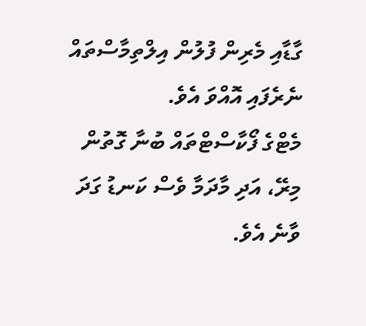ގާޑާއި މެރިން ފުލުން އިލްތިމާސްތައް ނެރެފައި އޮއްވަ އެވެ.
މެޓްގެ ފޯކާސްޓްތައް ބުނާ ގޮތުން މިރޭ، އަދި މާދަމާ ވެސް ކަނޑު ގަދަ ވާނެ އެވެ.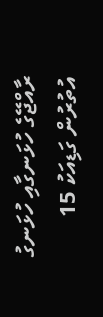ރާއްޖޭގެ ހުޅަނގާއި ހުޅަނގު އުތުރުން ގަޑިއަކު 15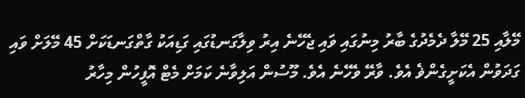މޭލާއި 25 މޭލާ ދެމެދުގެ ބާރު މިނުގައި ވައި ޖެހޭނެ އިރު ވިލާގަނޑުގައި ގަޑިއަކު ގާތްގަނޑަކަށް 45 މޭލަށް ވައި ގަދަވުން އެކަށީގެންޥެ އެވެ. ވާރޭ ވެހޭނެ އެވެ. މޫސުން އަލިވާނެ ކަމަށް މެޓް އޮފީހުން މިހާރު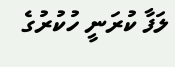ލަފާ ކުރަނީ ހުކުރުގެ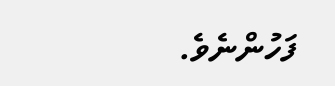ފަހުންނެވެ.